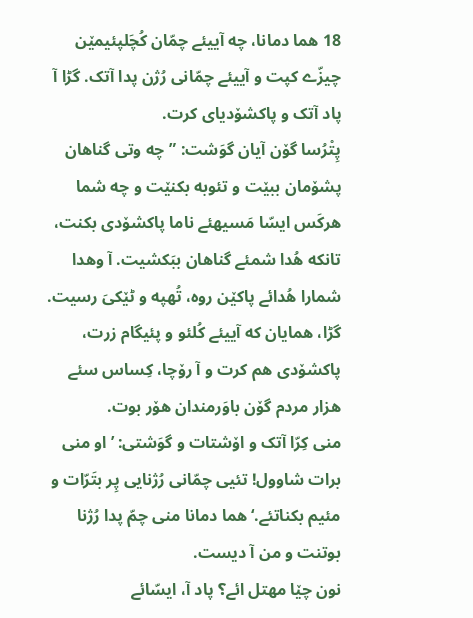18 هما دمانا، چه آییئے چمّان کُچَلپئیمێن چیزّے کپت و آییئے چمّانی رُژن پدا آتک. گڑا آ پاد آتک و پاکشۆدیای کرت.
پِتْرُسا گۆن آیان گوَشت: ”چه وتی گناهان پشۆمان ببێت و تئوبه بکنێت و چه شما هرکَس ایسّا مَسیهئے ناما پاکشۆدی بکنت، تانکه هُدا شمئے گناهان ببَکشیت. آ وهدا شمارا هُدائے پاکێن روه، تُهپه و ٹێکیَ رسیت.
گڑا، همایان که آییئے کُلئو و پئیگام زرت، پاکشۆدی هم کرت و آ رۆچا، کِساس سئے هزار مردم گۆن باوَرمندان هۆر بوت.
منی کِرّا آتک و اۆشتات و گوَشتی: ’او منی برات شاوول! تئیی چمّانی رُژنایی پِر بتَرّات و مئیم بکناتئے.‘ هما دمانا منی چمّ پدا رُژنا بوتنت و من آ دیست.
نون چێا مهتل ائے؟ پاد آ، ایسّائے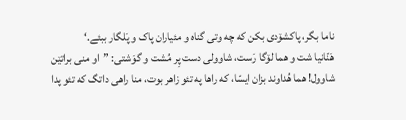ناما بگر، پاکشۆدی بکن که چه وتی گناه و مئیاران پاک و پَلگار ببئے.‘
هَنّانیا شت و هما لۆگا رَست، شاوولی دست پِر مُشت و گوَشتی: ”او منی براتێن شاوول! هما هُداوند بزان ایسّا، که راها په تئو زاهر بوت، منا راهی داتگ که تئو پدا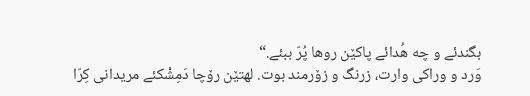بگندئے و چه هُدائے پاکێن روها پُرّ ببئے.“
وَرد و وراکی وارت، زرنگ و زۆرمند بوت. لهتێن رۆچا دَمِشْکئے مریدانی کِرّا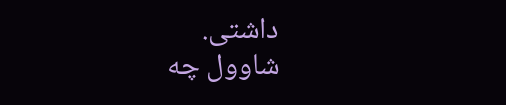داشتی.
شاوول چه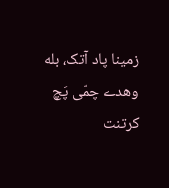زمینا پاد آتک، بله وهدے چمّی پَچ کرتنت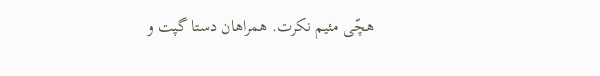هچّی مئیم نکرت. همراهان دستا گپت و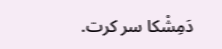دَمِشْکا سر کرت.